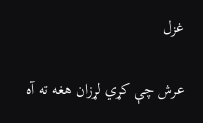غزل

عرش چې کړي لړزان هغه ته آه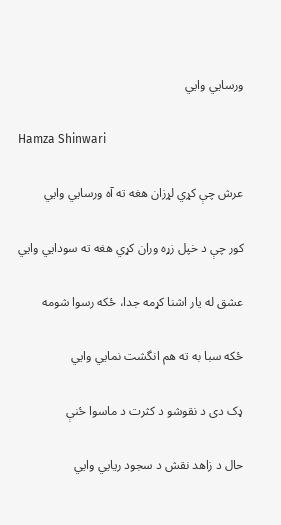ورسايي وايي

Hamza Shinwari

عرش چې کړي لړزان هغه ته آه ورسايي وايي

کور چې د خپل زړه وران کړي هغه ته سودايي وايي

عشق له يار اشنا کړمه جدا، ځکه رسوا شومه

ځکه سبا به ته هم انگشت نمايي وايي

ډک دی د نقوشو د کثرت د ماسوا ځنې

حال د زاهد نقش د سجود ريايي وايي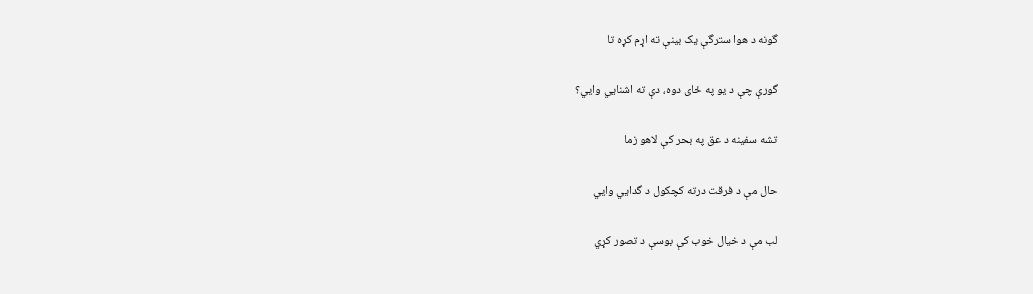گونه د هوا سترگې يک بينې ته اړم کړه تا

گورې چې د يو په ځای دوه، دې ته اشنايي وايي؟

تشه سفينه د عق په بحر کې لاهو زما

حال مې د فرقت درته کچکول د گدايي وايي

لب مې د خيال خوب کې بوسې د تصور کړي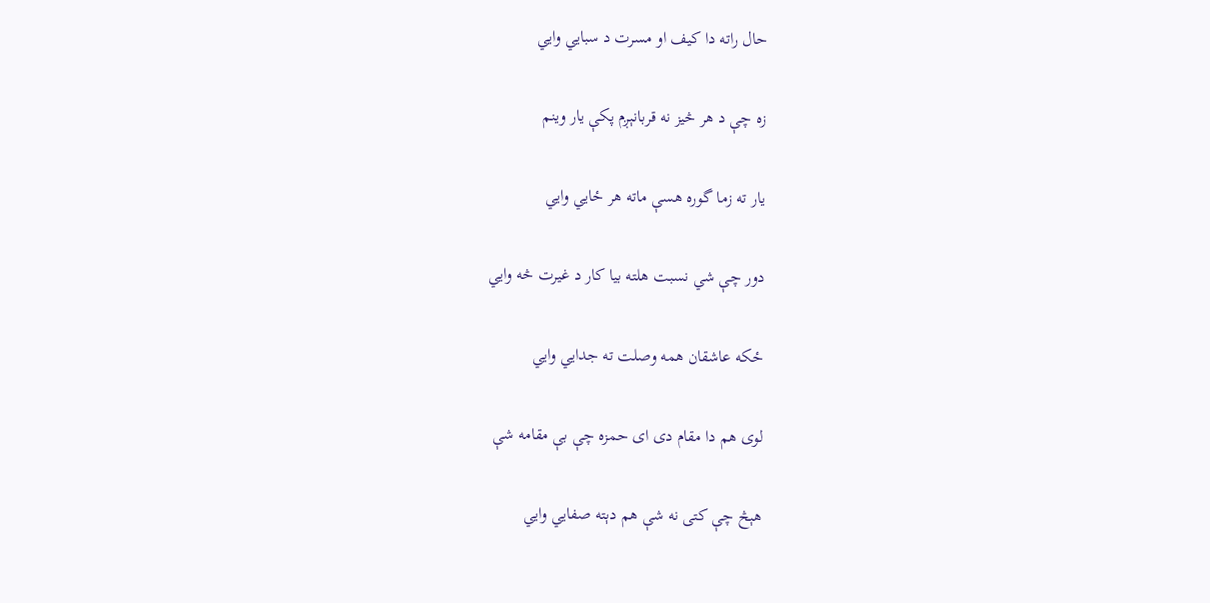حال راته دا کيف او مسرت د سبايي وايي

زه چې د هر څيز نه قربانېږم پکې يار وينم

يار ته زما گوره هسې ماته هر ځايي وايي

دور چې شي نسبت هلته بيا کار د غيرت څه وايي

ځکه عاشقان همه وصلت ته جدايي وايي

لوی هم دا مقام دی ای حمزه چې بې مقامه شې

هېڅ چې کتی نه شې هم دېته صفايي وايي